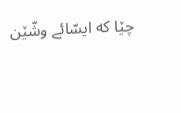چێا که ایسّائے وشّێن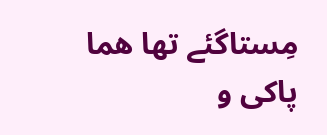مِستاگئے تها هما پاکی و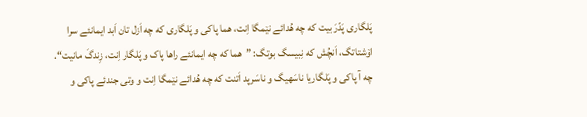پَلگاری پَدّرَ بیت که چه هُدائے نێمگا اِنت، هما پاکی و پَلگاری که چه اَزل تان اَبد ایمانئے سرا اۆشتاتگ، اَنچُش که نِبیسگ بوتگ: ”هما که چه ایمانئے راها پاک و پَلگار اِنت، زِندگَ مانیت“.
چه آ پاکی و پَلگاریا ناسَهیگ و ناسَرپد اَتنت که چه هُدائے نێمگا اِنت و وتی جندئے پاکی و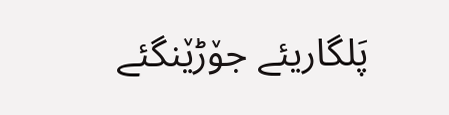پَلگاریئے جۆڑێنگئے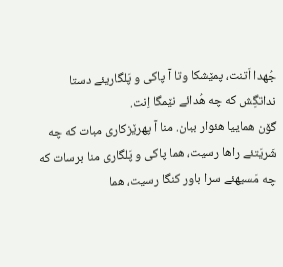جُهدا اَتنت، پمێشکا وتا آ پاکی و پَلگاریئے دستا نداتگِش که چه هُدائے نێمگا اِنت.
گۆن هماییا هئوار ببان. منا آ پهرێزکاری مبات که چه شَریَتئے راها رسیت، هما پاکی و پَلگاری منا برسات که چه مَسیهئے سرا باور کنگا رسیت، هما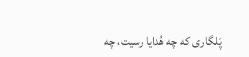پَلگاری که چه هُدایا رسیت، چه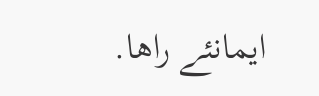ایمانئے راها.